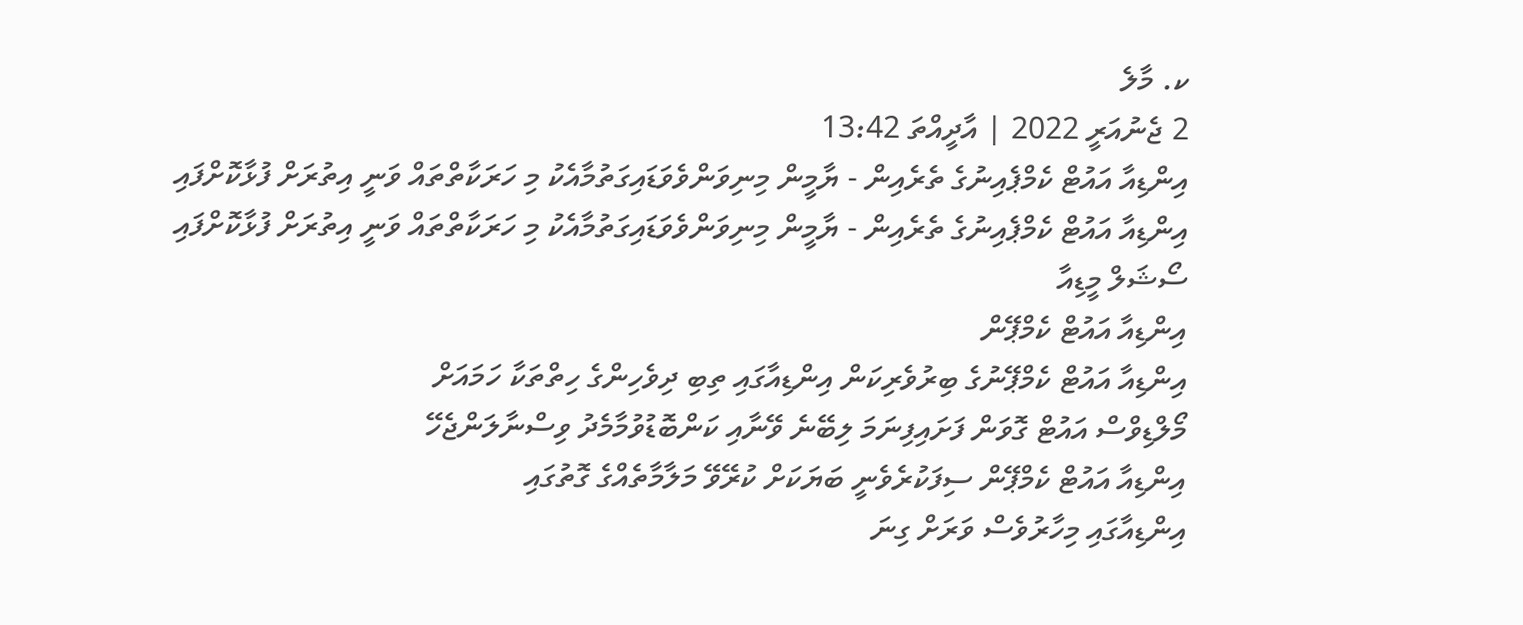ކ. މާލެ
2 ޖެނުއަރީ 2022 | އާދީއްތަ 13:42
އިންޑިއާ އައުޓް ކެމްޕެއިނުގެ ތެރެއިން - ޔާމީން މިނިވަންވެވަޑައިގަތުމާއެކު މި ހަރަކާތްތައް ވަނީ އިތުރަށް ފުޅާކޮށްފައި
އިންޑިއާ އައުޓް ކެމްޕެއިނުގެ ތެރެއިން - ޔާމީން މިނިވަންވެވަޑައިގަތުމާއެކު މި ހަރަކާތްތައް ވަނީ އިތުރަށް ފުޅާކޮށްފައި
ސޯޝަލް މީޑިއާ
އިންޑިއާ އައުޓް ކެމްޕޭން
އިންޑިއާ އައުޓް ކެމްޕޭނުގެ ބިރުވެރިކަން އިންޑިއާގައި ތިބި ދިވެހިންގެ ހިތްތަކާ ހަމައަށް
މޯލްޑިވްސް އައުޓް ގޮވަން ފަށައިފިނަމަ ލިބޭނެ ވޭނާއި ކަންބޮޑުވުމާމެދު ވިސްނާލަންޖެހޭ
އިންޑިއާ އައުޓް ކެމްޕޭން ސިފަކުރެވެނީ ބަޔަކަށް ކުރޭވޭ މަލާމާތެއްގެ ގޮތުގައި
އިންޑިއާގައި މިހާރުވެސް ވަރަށް ގިނަ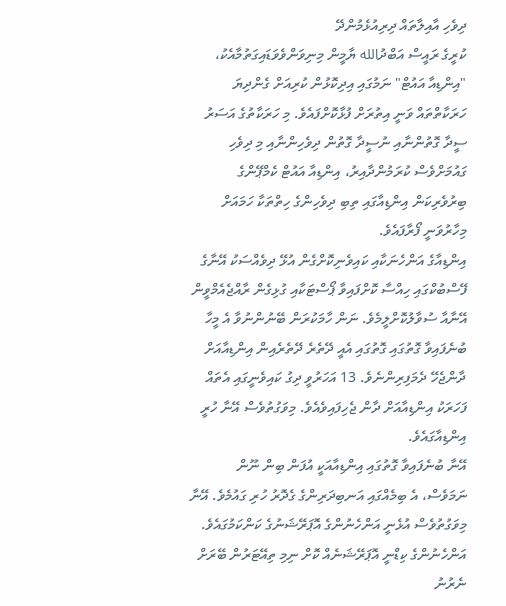ދިވެހި އާއިލާތައް ދިރިއުޅެމުންދޭ
ކުރީގެ ރައީސް އަބްދުالله ޔާމީން މިނިވަންވެވަޑައިގަތުމާއެކު، "އިންޑިއާ އައުޓް" ނަމުގައި އިދިކޮޅުން ކުރިއަށް ގެންދިޔަ ހަރަކާތްތައް ވަނީ އިތުރަށް ފުޅާކޮށްފައެވެ. މި ހަރަކާތުގެ އަސަރު ސީދާ ގޮތުންނާއި ނުސީދާ ގޮތުން ދިވެހިންނާއި މި ދިވެހި ގައުމަށްވެސް ކުރަމުންދާއިރު، އިންޑިއާ އައުޓް ކެމްޕޭންގެ ބިރުވެރިކަން އިންޑިއާގައި ތިބި ދިވެހިންގެ ހިތްތަކާ ހަމައަށް މިހާރުވަނީ ފޯރާފައެވެ.
އިންޑިއާގެ އަންހެނަކާއި ކައިވެނިކޮށްގެން އުޅޭ ދިވެއްސަކު އޭނާގެ ފޭސްބުކްގައި ހިއްސާ ކޮށްފައިވާ ޕޯސްޓަކާއި ގުޅިގެން ރާއްޖެއެމްވީން އޭނާއާ ސުވާލުކޮށްލީމެވެ. ނަން ހާމަކުރަން ބޭނުންނުވާ އެ މީހާ ބުނެފައިވާ ގޮތުގައި ގޮތުގައި އެއީ ދޭތެރެ ދޭތެރެއިން އިންޑިއާއަށް ދާންޖެހޭ ދެމަފިރިންނެވެ. 13 އަހަރުވީ ދިގު ކައިވެނީގައި އެތައް ފަހަރަކު އިންޑިއާއަށް ދާން ޖެހިފައިވެއެވެ. މިވަގުތުވެސް އޭނާ ހުރީ އިންޑިއާގައެވެ.
އޭނާ ބުނެފައިވާ ގޮތުގައި އިންޑިއާއަކީ އުފަން ބިން ނޫން ނަމަވެސް، އެ ބިމެއްގައި އަނބިދަރިންގެ ގެދޮރު ހުރި ގައުމެވެ. އޭނާ މިވަގުތުވެސް އުޅެނީ އަންހެނުންގެ އޮޕަރޭޝަނުގެ ކަންކަމުގައެވެ. އަންހެނުންގެ ކިޑްނީ އޮޕަރޭޝަނެއް ކޮށް ނިމި ތިއޭޓަރުން ބޭރަށް ނެރުނު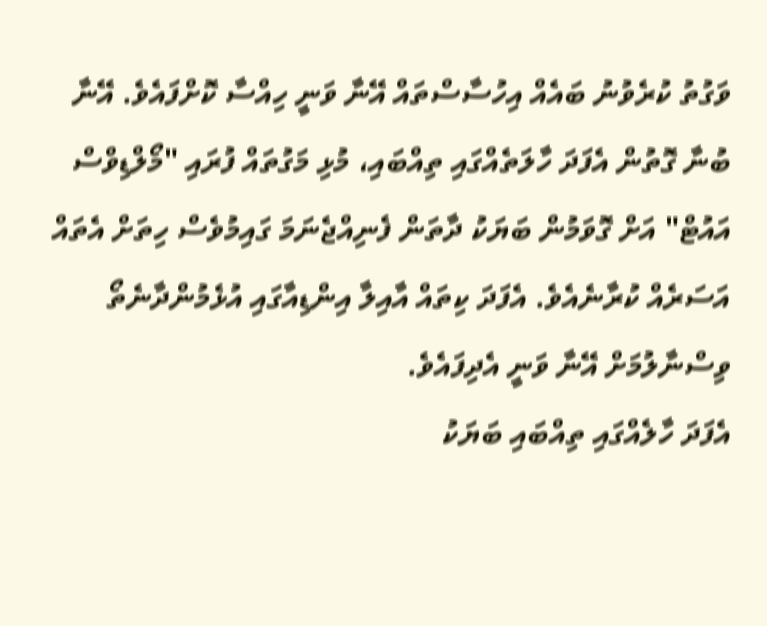ވަގުތު ކުރެވުނު ބައެއް އިހުސާސްތައް އޭނާ ވަނީ ހިއްސާ ކޮށްފައެވެ. އޭނާ ބުނާ ގޮތުން އެފަދަ ހާލަތެއްގައި ތިއްބައި، މުޅި މަގުތައް ފުރައި "މޯލްޑިވްސް އައުޓް" އަށް ގޮވަމުން ބަޔަކު ދާތަން ފެނިއްޖެނަމަ ގައިމުވެސް ހިތަށް އެތައް އަސަރެއް ކުރާނެއެވެ. އެފަދަ ކިތައް އާއިލާ އިންޑިއާގައި އުޅެމުންދާނެތޯ ވިސްނާލުމަށް އޭނާ ވަނީ އެދިފައެވެ.
އެފަދަ ހާލެއްގައި ތިއްބައި ބަޔަކު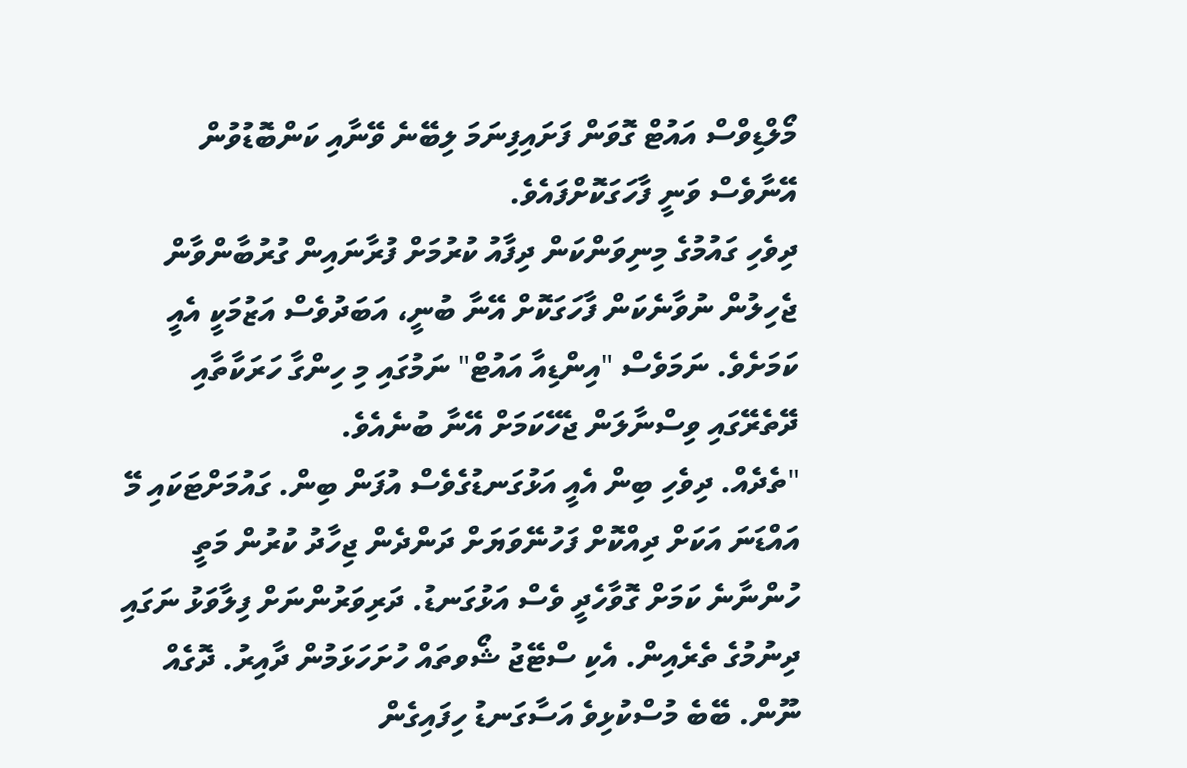މޯލްޑިވްސް އައުޓް ގޮވަން ފަށައިފިނަމަ ލިބޭނެ ވޭނާއި ކަންބޮޑުވުން އޭނާވެސް ވަނީ ފާހަގަކޮށްފައެވެ.
ދިވެހި ގައުމުގެ މިނިވަންކަން ދިފާއު ކުރުމަށް ފުރާނައިން ގުރުބާންވާން ޖެހިލުން ނުވާނެކަން ފާހަގަކޮށް އޭނާ ބުނީ، އަބަދުވެސް އަޒުމަކީ އެއީ ކަމަށެވެ. ނަމަވެސް "އިންޑިއާ އައުޓް" ނަމުގައި މި ހިންގާ ހަރަކާތާއި ދޭތެރޭގައި ވިސްނާލަން ޖެހޭކަމަށް އޭނާ ބުނެއެވެ.
"ތެދެއް. ދިވެހި ބިން އެއީ އަޅުގަނޑުގެވެސް އުފަން ބިން. ގައުމަށްޓަކައި މޭ އައްޑަނަ އަކަށް ދިއްކޮށް ފަހުނޭވަޔަށް ދަންދެން ޖިހާދު ކުރުން މަތީ ހުންނާނެ ކަމަށް ގޮވާހެދީ ވެސް އަޅުގަނޑު. ދަރިވަރުންނަށް ފިލާވަޅު ނަގައި ދިނުމުގެ ތެރެއިން. އެކި ސްޓޭޖު ޝޯވތައް ހުށަހަޅަމުން ދާއިރު. ދޮގެއް ނޫން. ބޭބެ މުސްކުޅިވެ އަސާގަނޑު ހިފައިގެން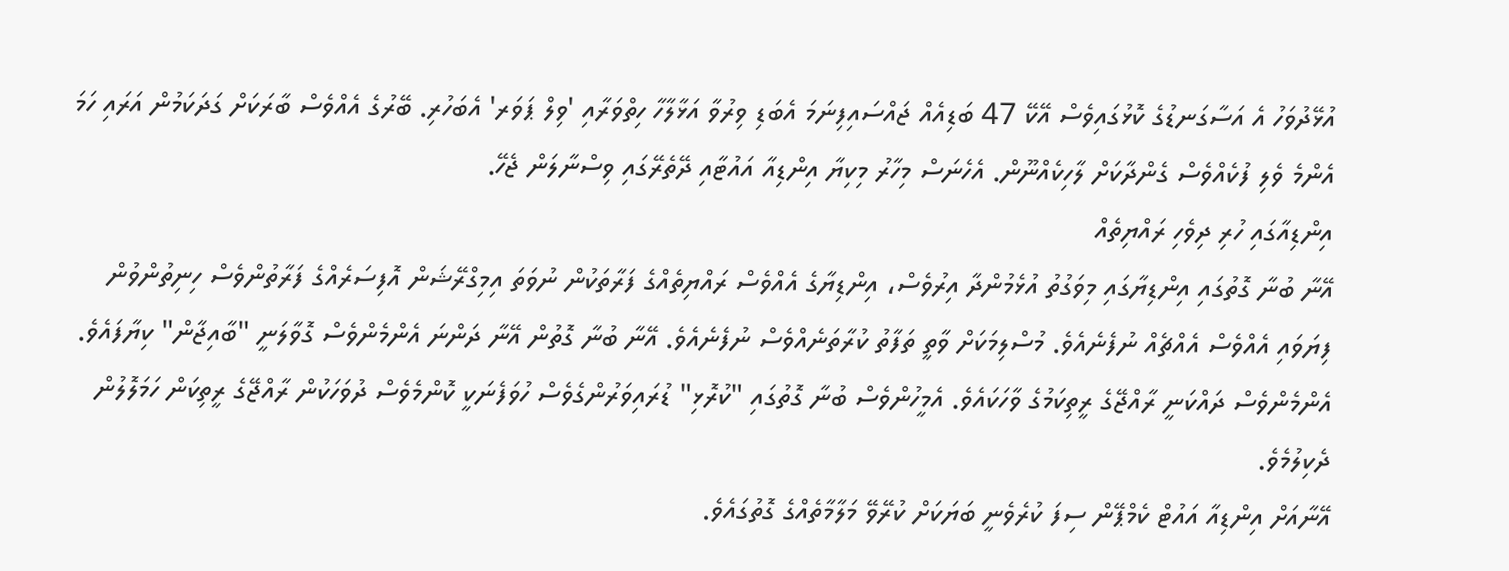އުޅޭދުވަހު އެ އަސާގަނޑުގެ ކޮޅުގައިވެސް އޭކޭ 47 ބަޑިއެއް ޖައްސައިފިނަމަ އެބަޑި ވިރުވާ އަޅާލާހާ ހިތްވަރާއި 'ވިލް ޕަވަރ' އެބަހުރި. ބޭރުގެ އެއްވެސް ބާރަކަށް ގަދަކަމުން އަރައި ހަމަ އެންމެ ވެލި ފުކެއްވެސް ގެންދާކަށް ލާހިކެއްނޫން. އެހެނަސް މިހާރު މިކިޔާ އިންޑިއާ އައުޓާއި ދޭތެރޭގައި ވިސްނާލަން ޖެހޭ.
އިންޑިއާގައި ހުރި ދިވެހި ރައްޔިތެއް
އޭނާ ބުނާ ގޮތުގައި އިންޑިޔާގައި މިވަގުތު އުޅެމުންދާ އިރުވެސް، އިންޑިޔާގެ އެއްވެސް ރައްޔިތެއްގެ ފަރާތަކުން ނުވަތަ އިމިގްރޭޝަން އޮފިސަރެއްގެ ފަރާތުންވެސް ހިނިތުންވުން ފިޔަވައި އެއްވެސް އެއްޗެއް ނުފެނެއެވެ. މުސްލިމަކަށް ވާތީ ތަފާތު ކުރާތަނެއްވެސް ނުފެނެއެވެ. އޭނާ ބުނާ ގޮތުން އޭނާ ދަންނަ އެންމެންވެސް ގޮވާލަނީ "ބާއިޖާން" ކިޔާފައެވެ. އެންމެންވެސް ދައްކަނީ ރާއްޖޭގެ ރީތިކަމުގެ ވާހަކައެވެ. އެމީހުންވެސް ބުނާ ގޮތުގައި "ކުރޮޅި" ޑުރައިވަރުންގެވެސް ހުވަފެނަކީ ކޮންމެވެސް ދުވަހަކުން ރާއްޖޭގެ ރީތިކަން ހަމަލޮލުން ދެކިލުމެވެ.
އޭނާއަށް އިންޑިއާ އައުޓް ކެމްޕޭން ސިފަ ކުރެވެނީ ބަޔަކަށް ކުރޭވޭ މަލާމާތެއްގެ ގޮތުގައެވެ.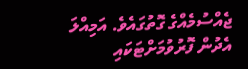ޖެއްސުމެއްގެ ގޮތުގައެވެ. އަމިއްލަ އެދުން ފޮރުވުމަށްޓަކައި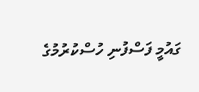ގައުމީ ފަސްފުނި ހުސްކުރުމުގެ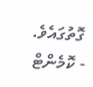ގޮތުގައެވެ.
- ކޮމެންޓް